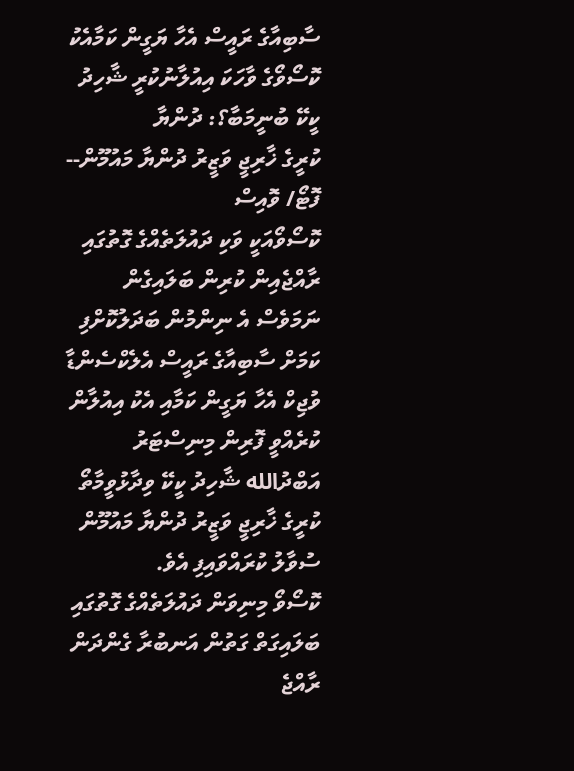ސާބިއާގެ ރައީސް އެހާ ޔަގީން ކަމާއެކު ކޮސޯވޯގެ ވާހަކަ އިއުލާނުކުރީ ޝާހިދު ކީކޭ ބުނީމަބާ؟: ދުންޔާ
ކުރީގެ ޚާރިޖީ ވަޒީރު ދުންޔާ މައުމޫން-- ފޮޓޯ/ ވޮއިސް
ކޮސޯވޯއަކީ ވަކި ދައުލަތެއްގެ ގޮތުގައި ރާއްޖެއިން ކުރިން ބަލައިގެން ނަމަވެސް އެ ނިންމުން ބަދަލުކޮށްފި ކަމަށް ސާބިއާގެ ރައީސް އެލެކްސެންޑާ ވުޖިކް އެހާ ޔަގީން ކަމާއި އެކު އިއުލާން ކުރެއްވީ ފޮރިން މިނިސްޓަރު އަބްދުالله ޝާހިދު ކީކޭ ވިދާޅުވީމާތޯ ކުރީގެ ޚާރިޖީ ވަޒީރު ދުންޔާ މައުމޫން ސުވާލު ކުރައްވައިފި އެވެ.
ކޮސޯވޯ މިނިވަން ދައުލަތެއްގެ ގޮތުގައި ބަލައިގަތް ގަތުން އަނބުރާ ގެންދަން ރާއްޖެ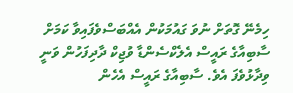ހިމެނޭ ގޮތަށް ނުވަ ގައުމަކުން އެއްބަސްވެފައިވާ ކަމަށް ސާބިއާގެ ރައީސް އެލެކްސެންޑާ ވުޖިކް ދާދިފަހުން ވަނީ ވިދާޅުވެފަ އެވެ. ސާބިއާގެ ރައީސް އެހެން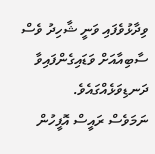ވިދާޅުވެފައި ވަނީ ޝާހިދު ވެސް ސާބިއާއަށް ވަޑައިގެންފައިވާ ދަނޑިވަޅެއްގައެވެ.
ނަމަވެސް ރައީސް އޮފީހުން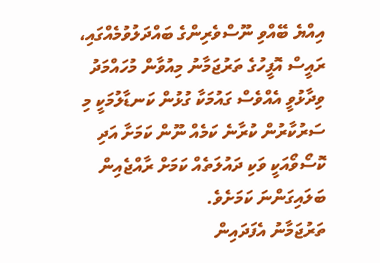އިއްޔެ ބޭއްވި ނޫސްވެރިންގެ ބައްދަލުވުމެއްގައި، ރައީސް އޮފީހުގެ ތަރުޖަމާނު މިއުވާން މުހައްމަދު ވިދާޅުވީ އެއްވެސް ގައުމަކާ ގުޅުން ކަނޑާލުމަކީ މި ސަރުކާރުން ކުރާނެ ކަމެއް ނޫން ކަމަށާ އަދި ކޮސޯވޯއަކީ ވަކި ދައުލަތެއް ކަމަށް ރާއްޖެއިން ބަލައިގަންނަ ކަމަށެވެ.
ތަރުޖަމާނު އެފަދައިން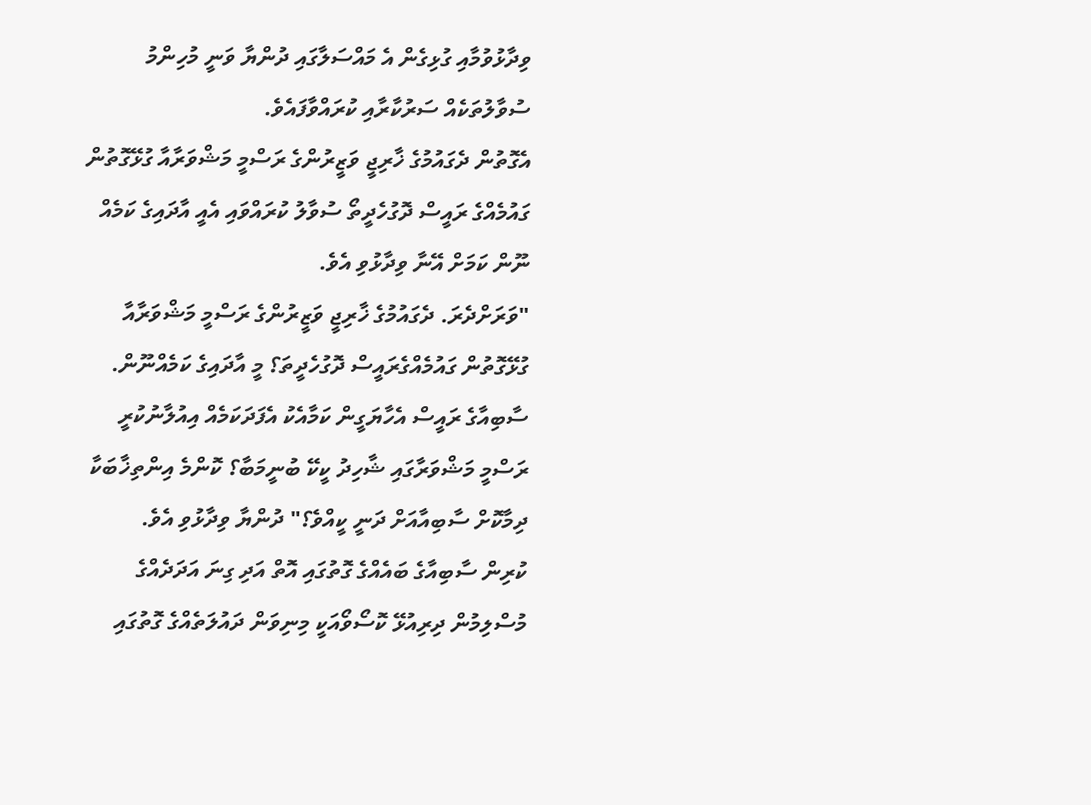ވިދާޅުވުމާއި ގުޅިގެން އެ މައްސަލާގައި ދުންޔާ ވަނީ މުހިންމު ސުވާލުތަކެއް ސަރުކާރާއި ކުރައްވާފައެވެ.
އެގޮތުން ދެގައުމުގެ ޚާރިޖީ ވަޒީރުންގެ ރަސްމީ މަޝްވަރާއާ ގުޅޭގޮތުން ގައުމެއްގެ ރައީސް ދޮގުހެދީތޯ ސުވާލު ކުރައްވައި އެއީ އާދައިގެ ކަމެއް ނޫން ކަމަށް އޭނާ ވިދާޅުވި އެވެ.
"ވަރަށްދެރަ. ދެގައުމުގެ ޚާރިޖީ ވަޒީރުންގެ ރަސްމީ މަޝްވަރާއާ ގުޅޭގޮތުން ގައުމެއްގެރައީސް ދޮގުހެދީތަ؟ މީ އާދައިގެ ކަމެއްނޫން. ސާބިއާގެ ރައީސް އެހާޔަގީން ކަމާއެކު އެފަދަކަމެއް އިއުލާނުކުރީ ރަސްމީ މަޝްވަރާގައި ޝާހިދު ކީކޭ ބުނީމަބާ؟ ކޮންމެ އިންތިޚާބަކާ ދިމާކޮށް ސާބިއާއަށް ދަނީ ކީއްވެ؟" ދުންޔާ ވިދާޅުވި އެވެ.
ކުރިން ސާބިއާގެ ބައެއްގެ ގޮތުގައި އޮތް އަދި ގިނަ އަދަދެއްގެ މުސްލިމުން ދިރިއުޅޭ ކޮސޯވޯއަކީ މިނިވަން ދައުލަތެއްގެ ގޮތުގައި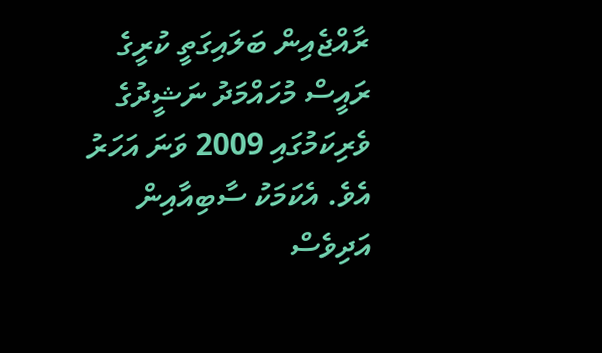ރާއްޖެއިން ބަލައިގަތީ ކުރީގެ ރައީސް މުހައްމަދު ނަޝީދުގެ ވެރިކަމުގައި 2009 ވަނަ އަހަރު އެވެ. އެކަމަކު ސާބިއާއިން އަދިވެސް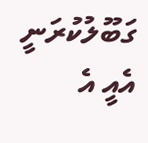ގަބޫލުކުރަނީ އެއީ އެ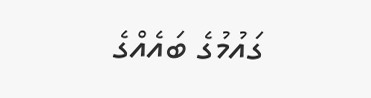ގައުމުގެ ބައެއްގެ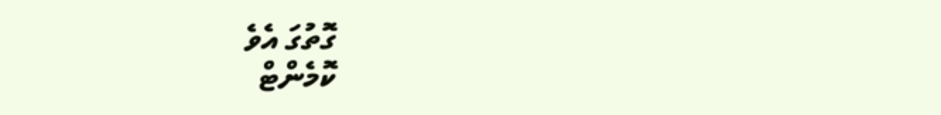ގޮތުގަ އެވެ
ކޮމެންޓް